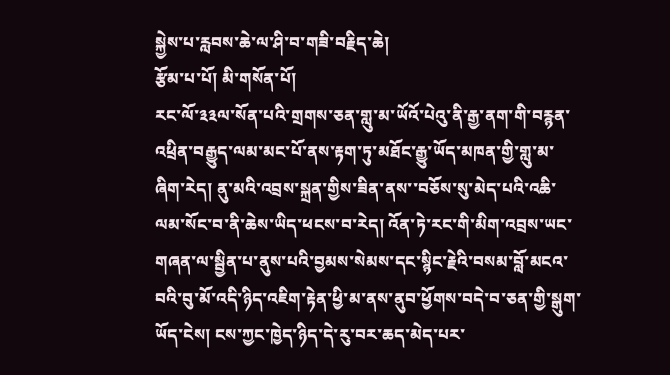སྐྱེས་པ་རླབས་ཆེ་ལ་ཤི་བ་གཟི་བརྗིད་ཆེ།
རྩོམ་པ་པོ། མི་གསོན་པོ།
རང་ལོ་༣༣ལ་སོན་པའི་གྲགས་ཅན་གླུ་མ་ཡོའོ་པེའུ་ནི་རྒྱ་ནག་གི་བརྙན་འཕྲིན་བརྒྱུད་ལམ་མང་པོ་ནས་རྟག་ཏུ་མཐོང་རྒྱུ་ཡོད་མཁན་གྱི་གླུ་མ་ཞིག་རེད། ནུ་མའི་འབྲས་སྐྲན་གྱིས་ཟིན་ནས་་བཅོས་སུ་མེད་པའི་འཆི་ལམ་སོང་བ་ནི་ཆེས་ཡིད་ཕངས་བ་རེད། འོན་ཏེ་རང་གི་མིག་འབྲས་ཡང་གཞན་ལ་སྦྱིན་པ་ནུས་པའི་བྱམས་སེམས་དང་སྙིང་རྗེའི་བསམ་བློ་མངའ་བའི་བུ་མོ་འདི་ཉིད་འཇིག་རྟེན་ཕྱི་མ་ནས་ནུབ་ཕྱོགས་བདེ་བ་ཅན་གྱི་སྒུག་ཡོད་ངེས། ངས་ཀྱང་ཁྱེད་ཉིད་དེ་རུ་བར་ཆད་མེད་པར་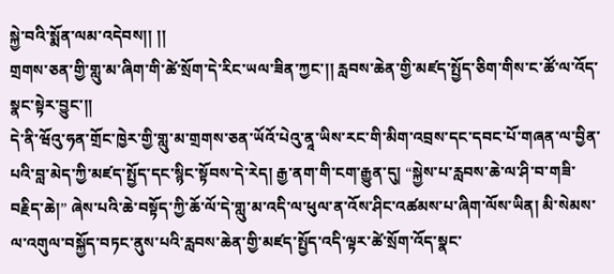སྐྱེ་བའི་སྨོན་ལམ་འདེབས།། །།
གྲགས་ཅན་གྱི་གླུ་མ་ཞིག་གི་ཚེ་སྲོག་དེ་རིང་ཡལ་ཟིན་ཀྱང་།། རླབས་ཆེན་གྱི་མཛད་སྤྱོད་ཅིག་གིས་ང་ཚོ་ལ་འོད་སྣང་སྟེར་བྱུང་།།
དེ་ནི་ཝོའུ་ཧན་གྲོང་ཁྱེར་གྱི་གླུ་མ་གྲགས་ཅན་ཡོའོ་པེའུ་ནཱ་ཡིས་རང་གི་མིག་འབྲས་དང་དབང་པོ་གཞན་ལ་བྱིན་པའི་བླ་མེད་ཀྱི་མཛད་སྤྱོད་དང་སྙིང་སྟོབས་དེ་རེད། རྒྱ་ནག་གི་ངག་རྒྱུན་དུ། “སྐྱེས་པ་རླབས་ཆེ་ལ་ཤི་བ་གཟི་བརྗིད་ཆེ།” ཞེས་པའི་ཆེ་བསྟོད་ཀྱི་ཆོ་ལོ་དེ་གླུ་མ་འདི་ལ་ཕུལ་ན་འོས་ཤིང་འཚམས་པ་ཞིག་ལོས་ཡིན། མི་སེམས་ལ་འགུལ་བསྐྱོད་བཏང་ནུས་པའི་རླབས་ཆེན་གྱི་མཛད་སྤྱོད་འདི་ལྟར་ཚེ་སྲོག་འོད་སྣང་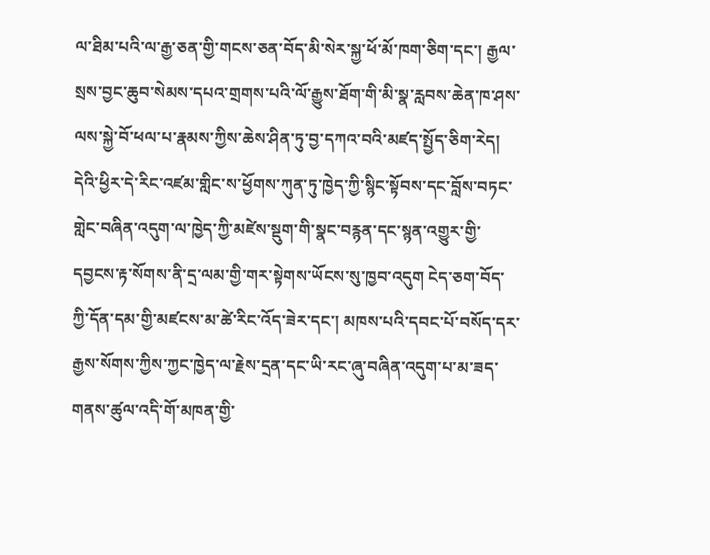ལ་ཐིམ་པའི་ལ་རྒྱ་ཅན་གྱི་གངས་ཅན་བོད་མི་སེར་སྐྱ་ཕོ་མོ་ཁག་ཅིག་དང་། རྒྱལ་སྲས་བྱང་ཆུབ་སེམས་དཔའ་གྲགས་པའི་ལོ་རྒྱུས་ཐོག་གི་མི་སྣ་རླབས་ཆེན་ཁ་ཤས་ལས་སྐྱེ་བོ་ཕལ་པ་རྣམས་ཀྱིས་ཆེས་ཤིན་ཏུ་བྱ་དཀའ་བའི་མཛད་སྤྱོད་ཅིག་རེད། དེའི་ཕྱིར་དེ་རིང་འཛམ་གླིང་ས་ཕྱོགས་ཀུན་ཏུ་ཁྱེད་ཀྱི་སྙིང་སྟོབས་དང་བློས་བཏང་གླེང་བཞིན་འདུག་ལ་ཁྱེད་ཀྱི་མཛེས་སྡུག་གི་སྣང་བརྙན་དང་སྙན་འགྱུར་གྱི་དབྱངས་རྟ་སོགས་ནི་དྲ་ལམ་གྱི་གར་སྟེགས་ཡོངས་སུ་ཁྱབ་འདུག ངེད་ཅག་བོད་ཀྱི་དོན་དམ་གྱི་མཛངས་མ་ཚེ་རིང་འོད་ཟེར་དང་། མཁས་པའི་དབང་པོ་བསོད་དར་རྒྱས་སོགས་ཀྱིས་ཀྱང་ཁྱེད་ལ་རྗེས་དྲན་དང་ཡི་རང་ཞུ་བཞིན་འདུག་པ་མ་ཟད་གནས་ཚུལ་འདི་གོ་མཁན་གྱི་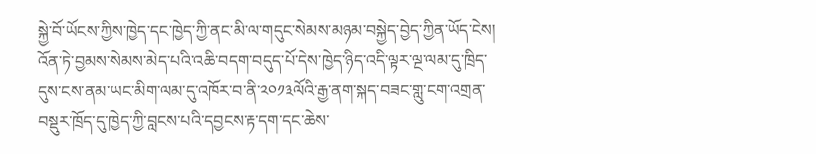སྐྱེ་བོ་ཡོངས་ཀྱིས་ཁྱེད་དང་ཁྱེད་ཀྱི་ནང་མི་ལ་གདུང་སེམས་མཉམ་བསྐྱེད་བྱེད་ཀྱིན་ཡོད་ངེས། འོན་ཏེ་བྱམས་སེམས་མེད་པའི་འཆི་བདག་བདུད་པོ་དེས་ཁྱེད་ཉིད་འདི་ལྟར་ལྔ་ལམ་དུ་ཁྲིད་དུས་ངས་ནམ་ཡང་མིག་ལམ་དུ་འཁོར་བ་ནི་༢༠༡༣ལོའི་རྒྱ་ནག་སྐད་བཟང་གླུ་ངག་འགྲན་བསྡུར་ཁྲོད་དུ་ཁྱེད་ཀྱི་བླངས་པའི་དབྱངས་རྟ་དག་དང་ཆེས་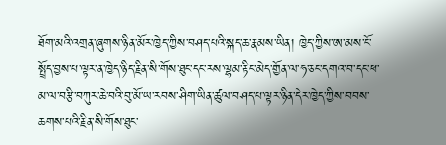ཐོག་མའི་འགྲན་ཞུགས་ཉིན་མོར་ཁྱེད་ཀྱིས་བཤད་པའི་སྐད་ཆ་རྣམས་ཡིན། ཁྱེད་ཀྱིས་ཨ་མས་ངོ་སྤྲོད་བྱས་པ་ལྟར་ན་ཁྱེད་ཉིད་རྗིན་སི་གོས་ཐུང་དང་རས་ལྷམ་རྟིང་མེད་གྱོན་ལ་ཧ་ཅང་དགའ་བ་དང་ཕ་མ་ལ་བརྩི་བཀུར་ཆེ་བའི་བུ་མོ་ཡ་རབས་ཤིག་ཡིན་ཚུལ་བཤད་པ་ལྟར་ཉིན་དེར་ཁྱེད་ཀྱིས་བབས་ཆགས་པའི་རྗིན་སི་གོས་ཐུང་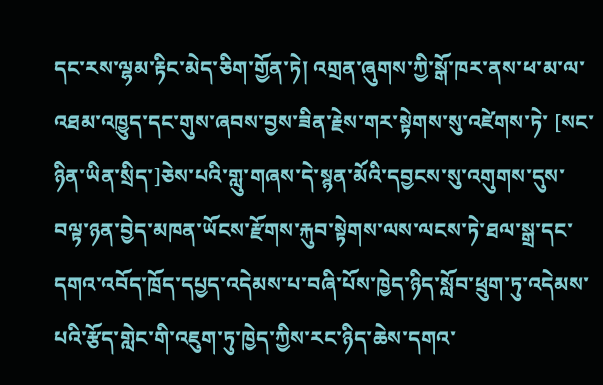དང་རས་ལྷམ་རྟིང་མེད་ཅིག་གྱོན་ཏེ། འགྲན་ཞུགས་ཀྱི་སྒོ་ཁར་ནས་ཕ་མ་ལ་འཐམ་འཁྱུད་དང་གུས་ཞབས་བྱས་ཟིན་རྗེས་གར་སྟེགས་སུ་འཛེགས་ཏེ་ [སང་ཉིན་ཡིན་སྲིད་]ཅེས་པའི་གླུ་གཞས་དེ་སྙན་མོའི་དབྱངས་སུ་འགུགས་དུས་བལྟ་ཉན་བྱེད་མཁན་ཡོངས་རྫོགས་རྐུབ་སྟེགས་ལས་ལངས་ཏེ་ཐལ་སྒྲ་དང་དགའ་འབོད་ཁྲོད་དཔྱད་འདེམས་པ་བཞི་པོས་ཁྱེད་ཉིད་སློབ་ཕྲུག་ཏུ་འདེམས་པའི་རྩོད་གླེང་གི་འཇུག་ཏུ་ཁྱེད་ཀྱིས་རང་ཉིད་ཆེས་དགའ་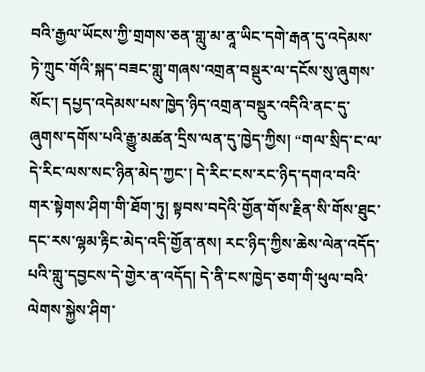བའི་རྒྱལ་ཡོངས་ཀྱི་གྲགས་ཅན་གླུ་མ་ནཱ་ཡིང་དགེ་རྒན་དུ་འདེམས་ཏེ་ཀྲུང་གོའི་སྐད་བཟང་གླུ་གཞས་འགྲན་བསྡུར་ལ་དངོས་སུ་ཞུགས་སོང་། དཔྱད་འདེམས་པས་ཁྱེད་ཉིད་འགྲན་བསྡུར་འདིའི་ནང་དུ་ཞུགས་དགོས་པའི་རྒྱུ་མཚན་དྲིས་ལན་དུ་ཁྱེད་ཀྱིས། “གལ་སྲིད་ང་ལ་དེ་རིང་ལས་སང་ཉིན་མེད་ཀྱང་། དེ་རིང་ངས་རང་ཉིད་དགའ་བའི་གར་སྟེགས་ཤིག་གི་ཐོག་ཏུ། སྟབས་བདེའི་གྱོན་གོས་རྗིན་སི་གོས་ཐུང་དང་རས་ལྷམ་རྟིང་མེད་འདི་གྱོན་ནས། རང་ཉིད་ཀྱིས་ཆེས་ལེན་འདོད་པའི་གླུ་དབྱངས་དེ་གྱེར་ན་འདོད། དེ་ནི་ངས་ཁྱེད་ཅག་གི་ཕུལ་བའི་ལེགས་སྐྱེས་ཤིག་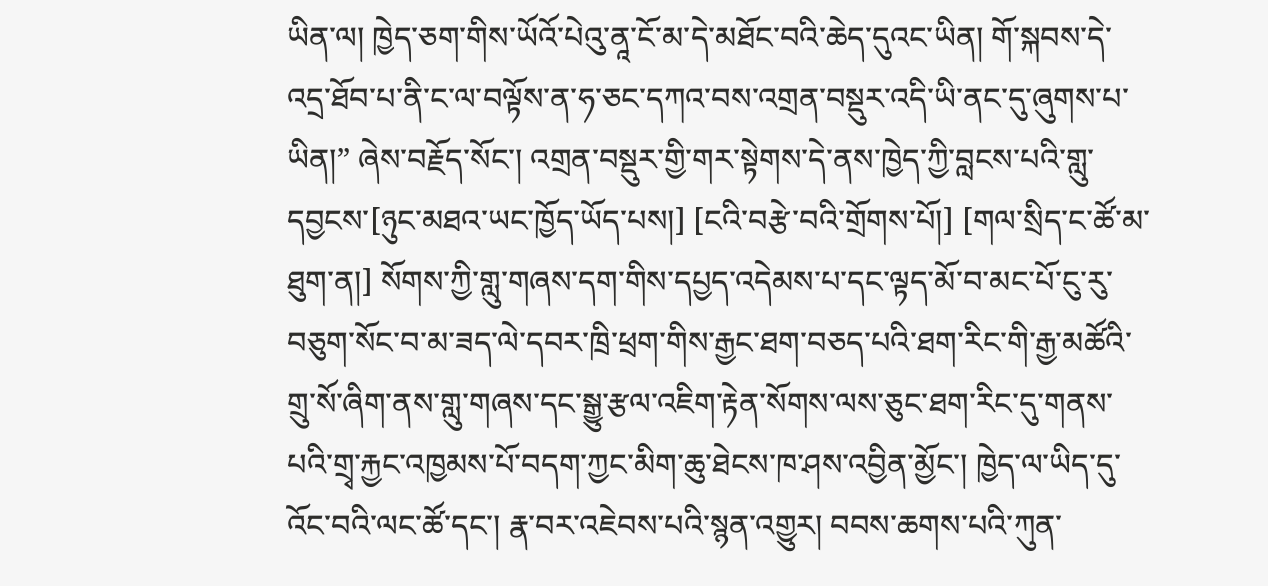ཡིན་ལ། ཁྱེད་ཅག་གིས་ཡོའོ་པེའུ་ནཱ་ངོ་མ་དེ་མཐོང་བའི་ཆེད་དུའང་ཡིན། གོ་སྐབས་དེ་འདྲ་ཐོབ་པ་ནི་ང་ལ་བལྟོས་ན་ཧ་ཅང་དཀའ་བས་འགྲན་བསྡུར་འདི་ཡི་ནང་དུ་ཞུགས་པ་ཡིན།” ཞེས་བརྗོད་སོང་། འགྲན་བསྡུར་གྱི་གར་སྟེགས་དེ་ནས་ཁྱེད་ཀྱི་བླངས་པའི་གླུ་དབྱངས་[ཉུང་མཐའ་ཡང་ཁྱོད་ཡོད་པས།] [ངའི་བརྩེ་བའི་གྲོགས་པོ།] [གལ་སྲིད་ང་ཚོ་མ་ཐུག་ན།] སོགས་ཀྱི་གླུ་གཞས་དག་གིས་དཔྱད་འདེམས་པ་དང་ལྟད་མོ་བ་མང་པོ་ངུ་རུ་བཅུག་སོང་བ་མ་ཟད་ལེ་དབར་ཁྲི་ཕྲག་གིས་རྒྱང་ཐག་བཅད་པའི་ཐག་རིང་གི་རྒྱ་མཚོའི་གྲུ་སོ་ཞིག་ནས་གླུ་གཞས་དང་སྒྱུ་རྩལ་འཇིག་རྟེན་སོགས་ལས་ཅུང་ཐག་རིང་དུ་གནས་པའི་གྲྭ་རྐྱང་འཁྱམས་པོ་བདག་ཀྱང་མིག་ཆུ་ཐེངས་ཁ་ཤས་འབྱིན་མྱོང་། ཁྱེད་ལ་ཡིད་དུ་འོང་བའི་ལང་ཚོ་དང་། རྣ་བར་འཇེབས་པའི་སྙན་འགྱུར། བབས་ཆགས་པའི་ཀུན་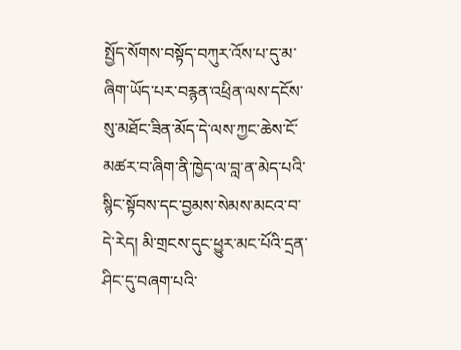སྤྱོད་སོགས་བསྟོད་བཀུར་འོས་པ་དུ་མ་ཞིག་ཡོད་པར་བརྙན་འཕྲིན་ལས་དངོས་སུ་མཐོང་ཟིན་མོད་དེ་ལས་ཀྱང་ཆེས་ངོ་མཚར་བ་ཞིག་ནི་ཁྱེད་ལ་བླ་ན་མེད་པའི་སྙིང་སྟོབས་དང་བྱམས་སེམས་མངའ་བ་དེ་རེད། མི་གྲངས་དུང་ཕྱུར་མང་པོའི་དྲན་ཤིང་དུ་བཞག་པའི་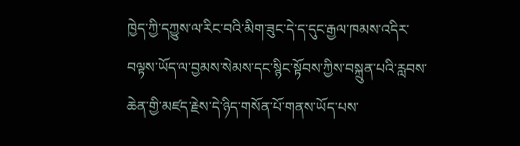ཁྱེད་ཀྱི་དཀྱུས་ལ་རིང་བའི་མིག་ཟུང་དེ་ད་དུང་རྒྱལ་ཁམས་འདིར་བལྟས་ཡོད་ལ་བྱམས་སེམས་དང་སྙིང་སྟོབས་ཀྱིས་བསྐྲུན་པའི་རླབས་ཆེན་གྱི་མཛད་རྗེས་དེ་ཉིད་གསོན་པོ་གནས་ཡོད་པས་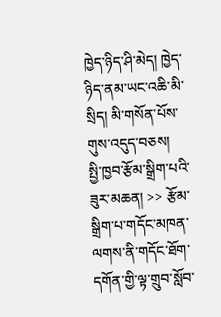ཁྱེད་ཉིད་ཤི་མེད། ཁྱེད་ཉིད་ནམ་ཡང་འཆི་མི་སྲིད། མི་གསོན་པོས་གུས་འདུད་བཅས།
སྤྱི་ཁྱབ་རྩོམ་སྒྲིག་པའི་ཟུར་མཆན། >> རྩོམ་སྒྲིག་པ་གདོང་མཁན་ལགས་ནི་གདོང་ཐོག་དགོན་གྱི་ལྟ་གྲུབ་སློབ་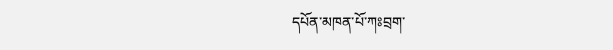དཔོན་མཁན་པོ་ཀཿབྲག་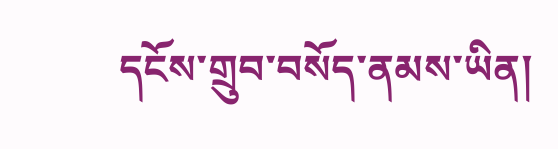དངོས་གྲུབ་བསོད་ནམས་ཡིན།